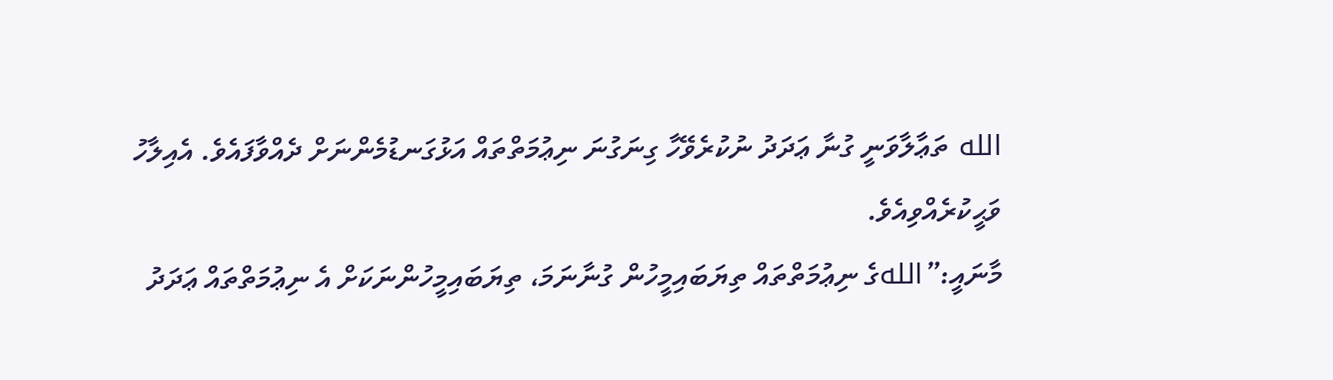الله ތަޢާލާވަނީ ގުނާ ޢަދަދު ނުކުރެވޭހާ ގިނަގުނަ ނިޢުމަތްތައް އަޅުގަނޑުމެންނަށް ދެއްވާފައެވެ. އެއިލާހު ވަޙީކުރެއްވިއެވެ.
މާނައީ:”اللهގެ ނިޢުމަތްތައް ތިޔަބައިމީހުން ގުނާނަމަ، ތިޔަބައިމީހުންނަކަށް އެ ނިޢުމަތްތައް ޢަދަދު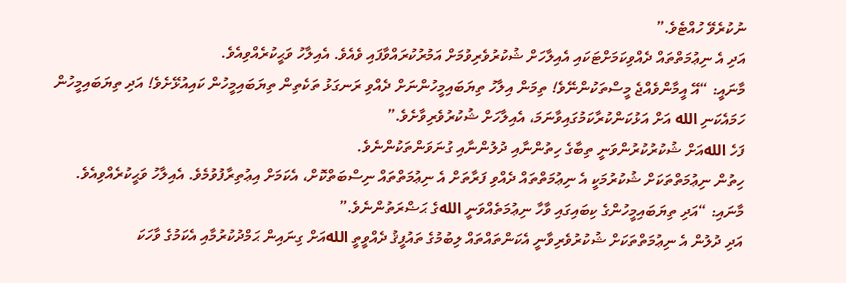ނުކުރެވޭ ހުއްޓެވެ.”
އަދި އެ ނިޢުމަތްތައް ދެއްވިކަމަށްޓަކައި އެއިލާހަށް ޝުކުރުވެރިވުމަށް އަމުރުކުރައްވާފައި ވެއެވެ. އެއިލާހު ވަޙީކުރެއްވިއެވެ.
މާނައީ: “އޭ އީމާންވެއްޖެ މީސްތަކުންނޭވެ! ތިމަން އިލާހު ތިޔަބައިމީހުންނަށް ދެއްވި ރަނގަޅު ތަކެތިން ތިޔަބައިމީހުން ކައިއުޅޭށެވެ! އަދި ތިޔަބައިމީހުން ހަމައެކަނި الله އަށް އަޅުކަންކުރާކަމުގައިވާނަމަ، އެއިލާހަށް ޝުކުރުވެރިވާށެވެ.”
ފަހެ اللهއަށް ޝުކުރުކުރުންވަނީ ތިބާގެ ހިތުންނާއި ދުލުންނާއި ގުނަވަންތަކުންނެވެ.
ހިތުން ނިޢުމަތްތަކަށް ޝުކުރުމަކީ އެ ނިޢުމަތްތައް ދެއްވި ފަރާތަށް އެ ނިޢުމަތްތައް ނިސްބަތްކޮށް، އެކަމަށް އިޢުތިރާފުވުމެވެ. އެއިލާހު ވަޙީކުރެއްވިއެވެ.
މާނައި: “އަދި ތިޔަބައިމީހުންގެ ކިބައިގައި ވާހާ ނިޢުމަތެއްވަނީ اللهގެ ޙަޟްރަތުންނެވެ.”
އަދި ދުލުން އެ ނިޢުމަތްތަކަށް ޝުކުރުވެރިވާނީ އެކަންތައްތައް ލިބުމުގެ ތައުފީޤު ދެއްވީތީ اللهއަށް ގިނައިން ޙަމްދުކުރުމާއި އެކަމުގެ ވާހަކަ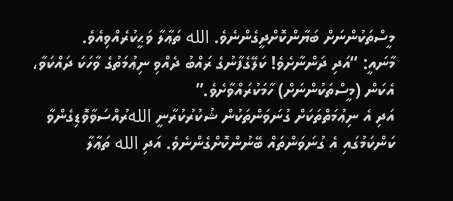މީސްތަކުންނަށް ބަޔާންކޮށްދީގެންނެވެ. الله ތަޢާލާ ވަޙީކުރެއްވިއެވެ.
މާނައީ: “އަދި ދަންނާށެވެ! ކަލޭގެފާނުގެ ރައްބު ދެއްވި ނިޢުމަތުގެ ވާހަކަ ދައްކަވާ، އެކަން (މީސްތަކުންނަށް) ހާމަކުރައްވާށެވެ.”
އަދި އެ ނިޢުމަތްތަކަށް ގުނަވަންތަކުން ޝުކުރުކުރާނީ اللهރުއްސަވާވޮޑިގެންވާ ކަންކަމުގައި އެ ގުނަވަންތައް ބޭނުންކޮށްގެންނެވެ. އަދި الله ތަޢާލާ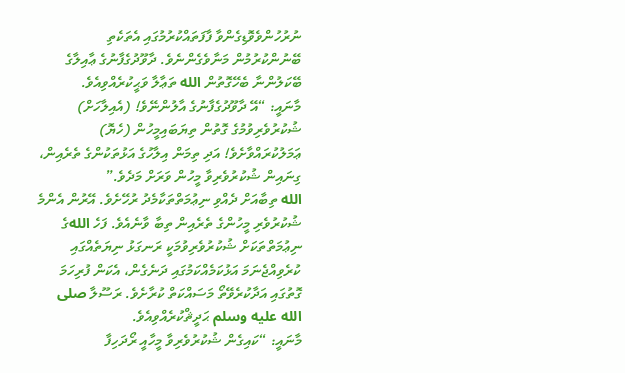ނުރުހުންވެވޮޑިގެންވާ ފާފަތައްކުރުމުގައި އެތަކެތި ބޭނުންކުރުމުން މަނާވެގެންނެވެ. ދާވޫދުގެފާނުގެ ޢާއިލާގެ ބޭކަލުންނާ ބެހޭގޮތުން الله ތަޢާލާ ވަޙީކުރެއްވިއެވެ.
މާނައީ: “އޭ ދާވޫދުގެފާނުގެ އާލުންނޭވެ! (އެއިލާހަށް) ޝުކުރުވެރިވުމުގެ ގޮތުން ތިޔަބައިމީހުން (ހެޔޮ) ޢަމަލުކުރައްވާށެވެ! އަދި ތިމަން އިލާހުގެ އަޅުތަކުންގެ ތެރެއިން، ގިނައިން ޝުކުރުވެރިވާ މީހުން ވަރަށް މަދެވެ.”
الله ތިބާއަށް ދެއްވި ނިޢުމަތްތަކާމެދު ރުހޭށެވެ. އޭރުން އެންމެ ޝުކުރުވެރި މީހުންގެ ތެރެއިން ތިބާ ވާނެއެވެ. ފަހެ اللهގެ ނިޢުމަތްތަކަށް ޝުކުރުވެރިވުމަކީ ރަނގަޅު ނިޔަތެއްގައި ކުރެވިއްޖެނަމަ އަޅުކަމެއްކަމުގައި ދަނެގެން، އެކަން ފުރިހަމަ ގޮތުގައި އަދާކުރެވޭތޯ މަސައްކަތް ކުރާށެވެ. ރަސޫލާ صلى الله عليه وسلم ޙަދީޘްކުރެއްވިއެވެ.
މާނައީ: “ކައިގެން ޝުކުރުވެރިވާ މީހާއީ ރޯދަހިފާ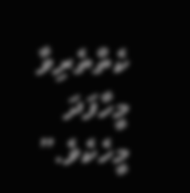ކެތްތެރިވާ މީހާފަދަ މީހެކެވެ.”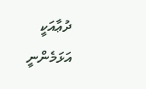ދުޢާއަކީ އަޅަމެންނީ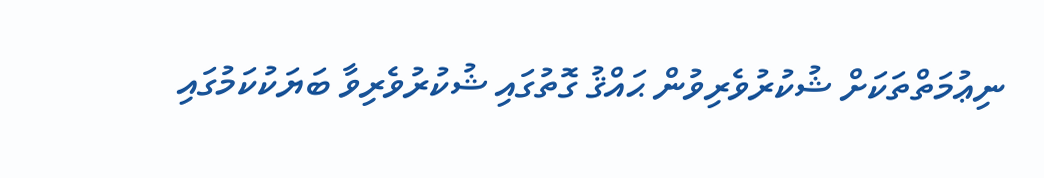ނިޢުމަތްތަކަށް ޝުކުރުވެރިވުން ޙައްޤު ގޮތުގައި ޝުކުރުވެރިވާ ބަޔަކުކަމުގައި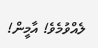ލެއްވުމެވެ! އާމީން!